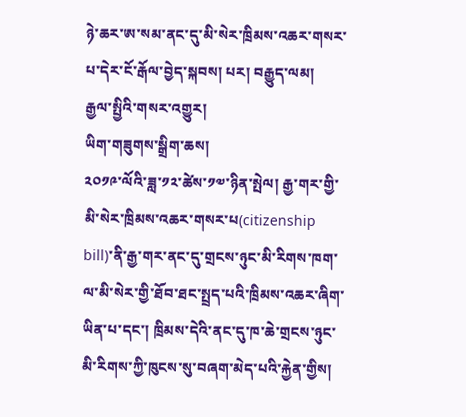ཉེ་ཆར་ཨ་སམ་ནང་དུ་མི་སེར་ཁྲིམས་འཆར་གསར་པ་དེར་ངོ་རྒོལ་བྱེད་སྐབས། པར། བརྒྱུད་ལམ།
རྒྱལ་སྤྱིའི་གསར་འགྱུར།
ཡིག་གཟུགས་སྒྲིག་ཆས།
༢༠༡༩་ལོའི་ཟླ་༡༢་ཚེས་༡༧་ཉིན་སྤེལ། རྒྱ་གར་གྱི་མི་སེར་ཁྲིམས་འཆར་གསར་པ(citizenship bill)་ནི་རྒྱ་གར་ནང་དུ་གྲངས་ཉུང་མི་རིགས་ཁག་ལ་མི་སེར་གྱི་ཐོབ་ཐང་སྤྲད་པའི་ཁྲིམས་འཆར་ཞིག་ཡིན་པ་དང་། ཁྲིམས་དེའི་ནང་དུ་ཁ་ཆེ་གྲངས་ཉུང་མི་རིགས་ཀྱི་ཁུངས་སུ་བཞག་མེད་པའི་རྐྱེན་གྱིས།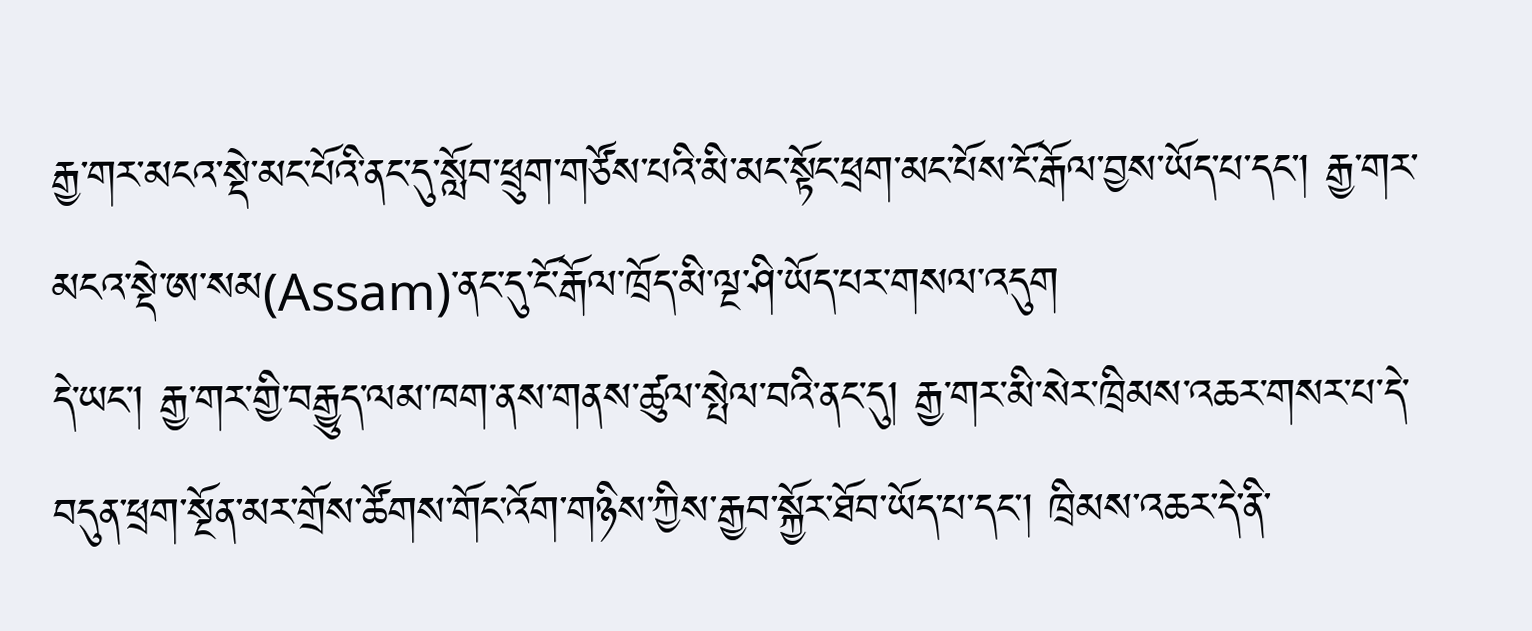རྒྱ་གར་མངའ་སྡེ་མང་པོའི་ནང་དུ་སློབ་ཕྲུག་གཙོས་པའི་མི་མང་སྟོང་ཕྲག་མང་པོས་ངོ་རྒོལ་བྱས་ཡོད་པ་དང་། རྒྱ་གར་མངའ་སྡེ་ཨ་སམ(Assam)་ནང་དུ་ངོ་རྒོལ་ཁྲོད་མི་ལྔ་ཤི་ཡོད་པར་གསལ་འདུག
དེ་ཡང་། རྒྱ་གར་གྱི་བརྒྱུད་ལམ་ཁག་ནས་གནས་ཚུལ་སྤེལ་བའི་ནང་དུ། རྒྱ་གར་མི་སེར་ཁྲིམས་འཆར་གསར་པ་དེ་བདུན་ཕྲག་སྔོན་མར་གྲོས་ཚོགས་གོང་འོག་གཉིས་ཀྱིས་རྒྱབ་སྐྱོར་ཐོབ་ཡོད་པ་དང་། ཁྲིམས་འཆར་དེ་ནི་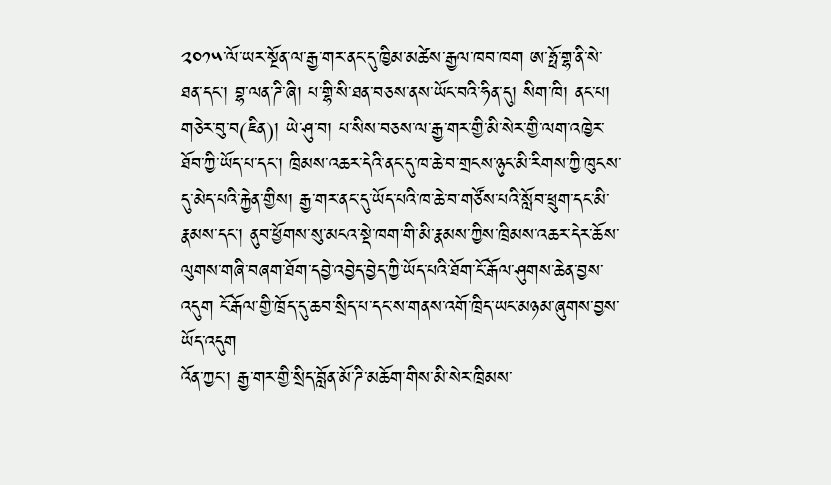༢༠༡༥་ལོ་ཡར་སྔོན་ལ་རྒྱ་གར་ནང་དུ་ཁྱིམ་མཚེས་རྒྱལ་ཁབ་ཁག ཨ་ཧྥོ་གྷ་ནི་སེ་ཐན་དང་། བྷ་ལན་ཌི་ཞི། པ་གྷི་སི་ཐན་བཅས་ནས་ཡོང་བའི་ཧིན་དུ། སིག་ཁི། ནང་པ། གཅེར་བུ་བ(ཇིན)། ཡེ་ཤུ་བ། པ་སིས་བཅས་ལ་རྒྱ་གར་གྱི་མི་སེར་གྱི་ལག་འཁྱེར་ཐོབ་ཀྱི་ཡོད་པ་དང་། ཁྲིམས་འཆར་དེའི་ནང་དུ་ཁ་ཆེ་བ་གྲངས་ཉུང་མི་རིགས་ཀྱི་ཁུངས་དུ་མེད་པའི་རྐྱེན་གྱིས། རྒྱ་གར་ནང་དུ་ཡོད་པའི་ཁ་ཆེ་བ་གཙོས་པའི་སློབ་ཕྲུག་དང་མི་རྣམས་དང་། ནུབ་ཕྱོགས་སུ་མངའ་སྡེ་ཁག་གི་མི་རྣམས་ཀྱིས་ཁྲིམས་འཆར་དེར་ཆོས་ལུགས་གཞི་བཞག་ཐོག་དབྱེ་འབྱེད་བྱེད་ཀྱི་ཡོད་པའི་ཐོག་ངོ་རྒོལ་ཤུགས་ཆེན་བྱས་འདུག ངོ་རྒོལ་གྱི་ཁྲོད་དུ་ཆབ་སྲིད་པ་དང་ས་གནས་འགོ་ཁྲིད་ཡང་མཉམ་ཞུགས་བྱས་ཡོད་འདུག
འོན་ཀྱང་། རྒྱ་གར་གྱི་སྲིད་བློན་མོ་ཌི་མཆོག་གིས་མི་སེར་ཁྲིམས་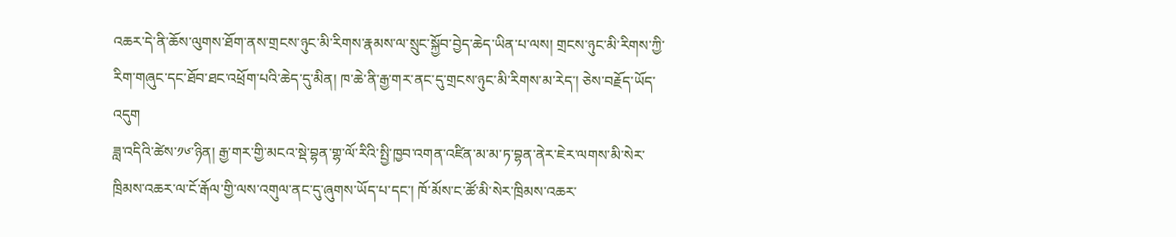འཆར་དེ་ནི་ཆོས་ལུགས་ཐོག་ནས་གྲངས་ཉུང་མི་རིགས་རྣམས་ལ་སྲུང་སྐྱོབ་བྱེད་ཆེད་ཡིན་པ་ལས། གྲངས་ཉུང་མི་རིགས་ཀྱི་རིག་གཞུང་དང་ཐོབ་ཐང་འཕྲོག་པའི་ཆེད་དུ་མིན། ཁ་ཆེ་ནི་རྒྱ་གར་ནང་དུ་གྲངས་ཉུང་མི་རིགས་མ་རེད་། ཅེས་བརྗོད་ཡོད་འདུག
ཟླ་འདིའི་ཚེས་༡༦་ཉིན། རྒྱ་གར་གྱི་མངའ་སྡེ་བྷན་གྷ་ལོ་རིའི་སྤྱི་ཁྱབ་འགན་འཛིན་མ་མ་ཏ་བྷན་ནེར་ཇེར་ལགས་མི་སེར་ཁྲིམས་འཆར་ལ་ངོ་རྒོལ་གྱི་ལས་འགུལ་ནང་དུ་ཞུགས་ཡོད་པ་དང་། ཁོ་མོས་ང་ཚོ་མི་སེར་ཁྲིམས་འཆར་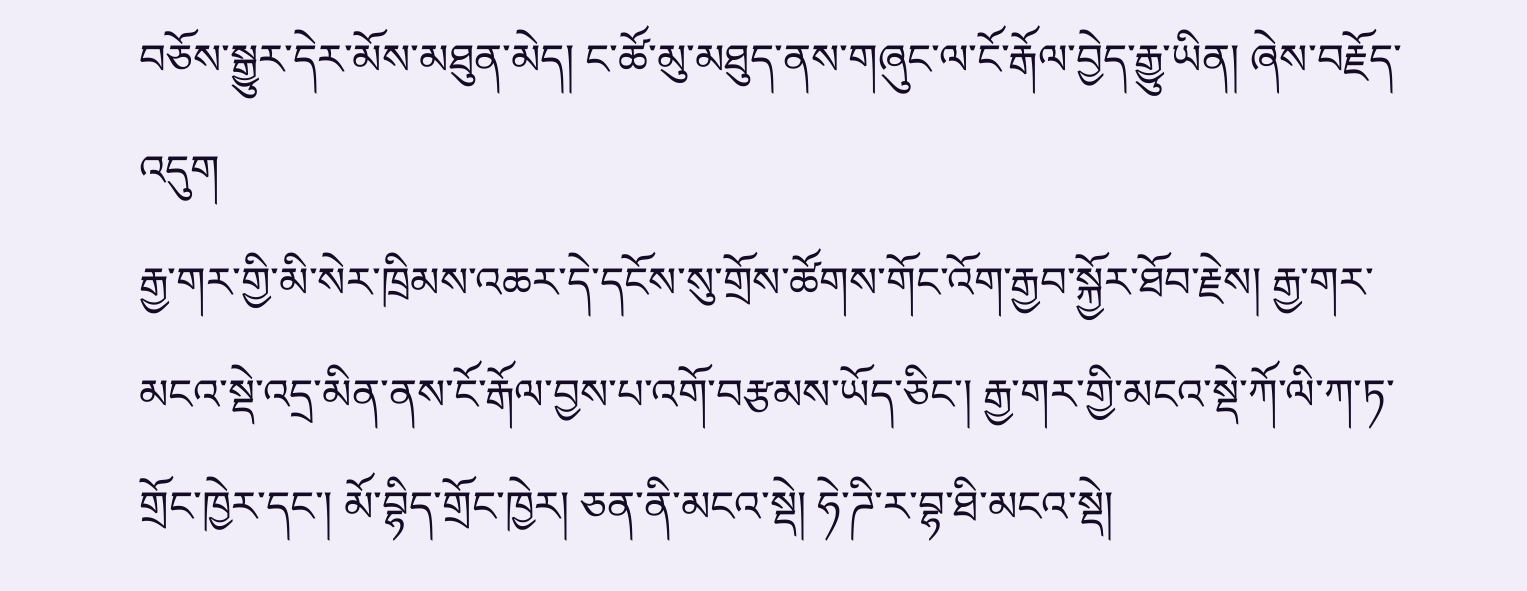བཅོས་སྒྱུར་དེར་མོས་མཐུན་མེད། ང་ཚོ་མུ་མཐུད་ནས་གཞུང་ལ་ངོ་རྒོལ་བྱེད་རྒྱུ་ཡིན། ཞེས་བརྗོད་འདུག
རྒྱ་གར་གྱི་མི་སེར་ཁྲིམས་འཆར་དེ་དངོས་སུ་གྲོས་ཚོགས་གོང་འོག་རྒྱབ་སྐྱོར་ཐོབ་རྗེས། རྒྱ་གར་མངའ་སྡེ་འདྲ་མིན་ནས་ངོ་རྒོལ་བྱས་པ་འགོ་བརྩམས་ཡོད་ཅིང་། རྒྱ་གར་གྱི་མངའ་སྡེ་ཀོ་ལི་ཀ་ཏ་གྲོང་ཁྱེར་དང་། མོ་བྷིད་གྲོང་ཁྱེར། ཅན་ནི་མངའ་སྡེ། ཧེ་ཌི་ར་བྷ་ཐི་མངའ་སྡེ།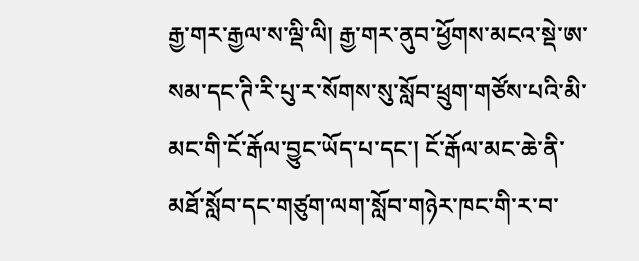རྒྱ་གར་རྒྱལ་ས་ལྡི་ལི། རྒྱ་གར་ནུབ་ཕྱོགས་མངའ་སྡེ་ཨ་སམ་དང་ཊི་རི་པུ་ར་སོགས་སུ་སློབ་ཕྲུག་གཙོས་པའི་མི་མང་གི་ངོ་རྒོལ་བྱུང་ཡོད་པ་དང་། ངོ་རྒོལ་མང་ཆེ་ནི་མཐོ་སློབ་དང་གཙུག་ལག་སློབ་གཉེར་ཁང་གི་ར་བ་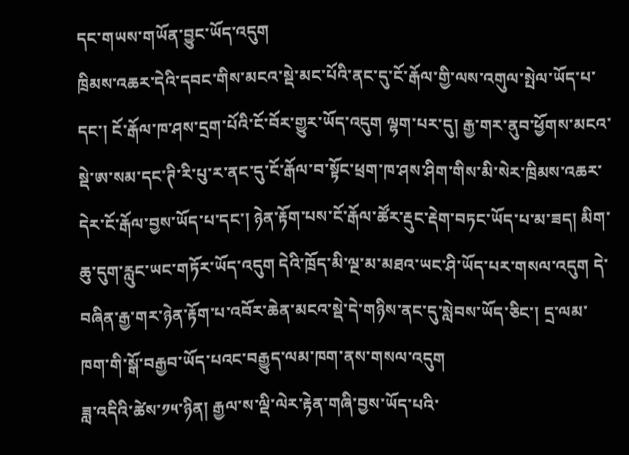དང་གཡས་གཡོན་བྱུང་ཡོད་འདུག
ཁྲིམས་འཆར་དེའི་དབང་གིས་མངའ་སྡེ་མང་པོའི་ནང་དུ་ངོ་རྒོལ་གྱི་ལས་འགུལ་སྤེལ་ཡོད་པ་དང་། ངོ་རྒོལ་ཁ་ཤས་དྲག་པོའི་ངོ་བོར་གྱུར་ཡོད་འདུག ལྷག་པར་དུ། རྒྱ་གར་ནུབ་ཕྱོགས་མངའ་སྡེ་ཨ་སམ་དང་ཊི་རི་པུ་ར་ནང་དུ་ངོ་རྒོལ་བ་སྟོང་ཕྲག་ཁ་ཤས་ཤིག་གིས་མི་སེར་ཁྲིམས་འཆར་དེར་ངོ་རྒོལ་བྱས་ཡོད་པ་དང་། ཉེན་རྟོག་པས་ངོ་རྒོལ་ཚོར་རྡུང་རྡེག་བཏང་ཡོད་པ་མ་ཟད། མིག་ཆུ་དུག་རླུང་ཡང་གཏོར་ཡོད་འདུག དེའི་ཁྲོད་མི་ལྔ་མ་མཐའ་ཡང་ཤི་ཡོད་པར་གསལ་འདུག དེ་བཞིན་རྒྱ་གར་ཉེན་རྟོག་པ་འབོར་ཆེན་མངའ་སྡེ་དེ་གཉིས་ནང་དུ་སླེབས་ཡོད་ཅིང་། དྲ་ལམ་ཁག་གི་སྒོ་བརྒྱབ་ཡོད་པའང་བརྒྱུད་ལམ་ཁག་ནས་གསལ་འདུག
ཟླ་འདིའི་ཚེས་༡༥་ཉིན། རྒྱལ་ས་ལྡི་ལེར་རྟེན་གཞི་བྱས་ཡོད་པའི་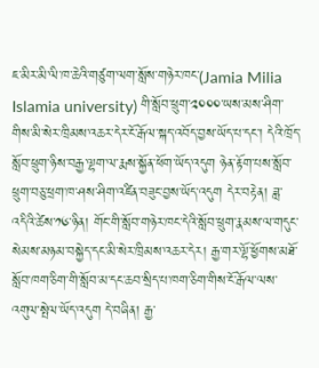ཇ་མིར་མི་ལི་ཁ་ཆེའི་གཙུག་ལག་སློས་གཉེར་ཁང་(Jamia Milia Islamia university) གི་སློབ་ཕྲུག་༢༠༠༠་ཡས་མས་ཤིག་གིས་མི་སེར་ཁྲིམས་འཆར་དེར་ངོ་རྒོལ་སྐད་འབོད་བྱས་ཡོད་པ་དང་། དེའི་ཁྲོད་སློབ་ཕྲུག་ཉིས་བརྒྱ་ལྷག་ལ་རྨས་སྐྱོན་ཕོག་ཡོད་འདུག ཉེན་རྟོག་པས་སློབ་ཕྲུག་བཅུ་ཕྲག་ཁ་ཤས་ཤིག་འཛིན་བཟུང་བྱས་ཡོད་འདུག དེར་བརྟེན། ཟླ་འདིའི་ཚེས་༡༦་ཉིན། གོང་གི་སློབ་གཉེར་ཁང་དེའི་སློབ་ཕྲུག་རྣམས་ལ་གདུང་སེམས་མཉམ་བསྐྱེད་དང་མི་སེར་ཁྲིམས་འཆར་དེར། རྒྱ་གར་ལྷོ་ཕྱོགས་མཐོ་སློབ་ཁག་ཅིག་གི་སློབ་མ་དང་ཆབ་སྲིད་པ་ཁག་ཅིག་གིས་ངོ་རྒོལ་ལས་འགུལ་སྤེལ་ཡོད་འདུག དེ་བཞིན། རྒྱ་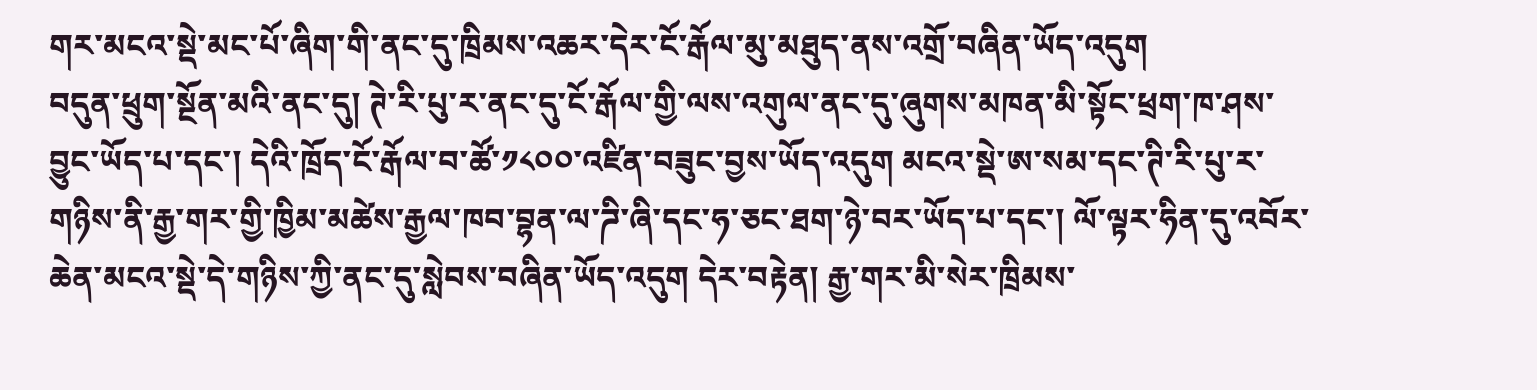གར་མངའ་སྡེ་མང་པོ་ཞིག་གི་ནང་དུ་ཁྲིམས་འཆར་དེར་ངོ་རྒོལ་མུ་མཐུད་ནས་འགྲོ་བཞིན་ཡོད་འདུག
བདུན་ཕྲུག་སྔོན་མའི་ནང་དུ། ཊེ་རི་པུ་ར་ནང་དུ་ངོ་རྒོལ་གྱི་ལས་འགུལ་ནང་དུ་ཞུགས་མཁན་མི་སྟོང་ཕྲག་ཁ་ཤས་བྱུང་ཡོད་པ་དང་། དེའི་ཁྲོད་ངོ་རྒོལ་བ་ཚོ་༡༨༠༠་འཛིན་བཟུང་བྱས་ཡོད་འདུག མངའ་སྡེ་ཨ་སམ་དང་ཊི་རི་པུ་ར་གཉིས་ནི་རྒྱ་གར་གྱི་ཁྱིམ་མཚེས་རྒྱལ་ཁབ་བྷན་ལ་ཌི་ཞི་དང་ཧ་ཅང་ཐག་ཉེ་བར་ཡོད་པ་དང་། ལོ་ལྟར་ཧིན་དུ་འབོར་ཆེན་མངའ་སྡེ་དེ་གཉིས་ཀྱི་ནང་དུ་སླེབས་བཞིན་ཡོད་འདུག དེར་བརྟེན། རྒྱ་གར་མི་སེར་ཁྲིམས་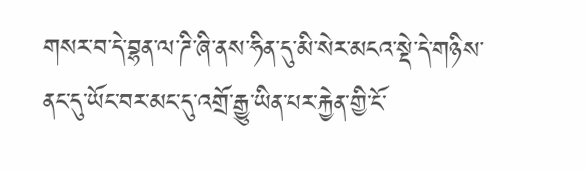གསར་བ་དེ་བྷན་ལ་ཌི་ཞི་ནས་ཧིན་དུ་མི་སེར་མངའ་སྡེ་དེ་གཉིས་ནང་དུ་ཡོང་བར་མང་དུ་འགྲོ་རྒྱུ་ཡིན་པར་རྐྱེན་གྱི་ངོ་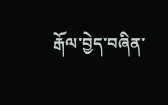རྒོལ་བྱེད་བཞིན་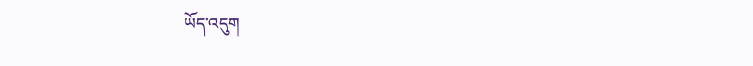ཡོད་འདུག